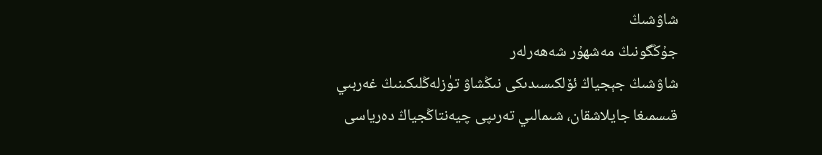شاۋشىڭ
جۇڭگونىڭ مەشھۇر شەھەرلەر
شاۋشىڭ جېجياڭ ئۆلكىسىدىكى نىڭشاۋ تۈزلەڭلىكىنىڭ غەربىي قىسمىغا جايلاشقان، شىمالىي تەرىپى چيەنتاڭجياڭ دەرياسى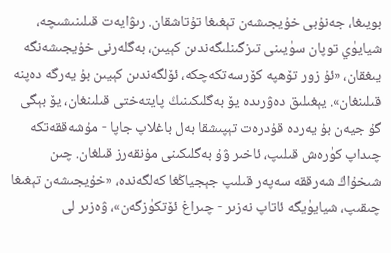بويىغا، جەنۇبى خۇيجىشەن تېغىغا تۇتاشقان. رىۋايەت قىلىنىشىچە، شيايۈي توپان سۈيىنى تىزگىنلىگەندىن كېيىن، بەگلەرنى خۇيجىشەنگە يىغقان، «ئۇ زور تۆھپە كۆرسەتكەچكە، ئۆلگەندىن كېيىن بۇ يەرگە دەپنە قىلىنغان». يېغىلىق دەۋرىدە يۆ بەگلىكىنىڭ پايتەختى قىلىنغان، يۆ بېگى گۇ جيەن بۇ يەردە قۇدرەت تېپىشقا بەل باغلاپ جاپا - مۇشەققەتكە چىداپ كۈرەش قىلىپ، ئاخىر ۋۇ بەگلىكىنى مۇنقەرز قىلغان. چىن شىخۇاڭ شەرققە سەپەر قىلىپ جېجياڭغا كەلگەندە، «خۇيجىشەن تېغىغا چىقىپ، شيايۈيگە ئاتاپ نەزىر - چىراغ ئۆتكۈزگەن»، ۋەزىر لى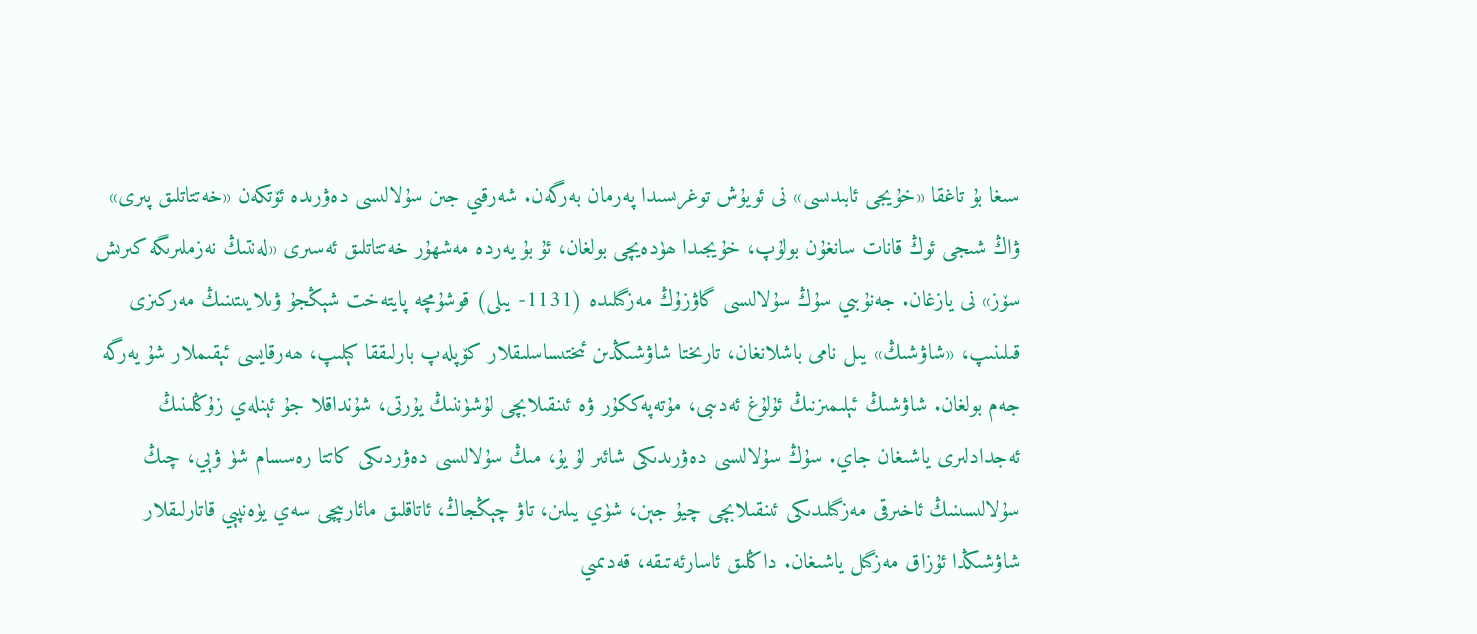سىغا بۇ تاغقا «خۇيجى ئابىدىسى» نى ئويۇش توغرىسىدا پەرمان بەرگەن. شەرقىي جىن سۇلالىسى دەۋرىدە ئۆتكەن «خەتتاتلىق پىرى» ۋاڭ شىجى ئوڭ قانات سانغۇن بولۇپ، خۇيجىدا ھۈدەيچى بولغان، ئۇ بۇ يەردە مەشھۇر خەتتاتلىق ئەسىرى «لەنتىڭ نەزملىرىگە كىرىش سۆز» نى يازغان. جەنۇبىي سۇڭ سۇلالىسى گاۋزۇڭ مەزگىلىدە (1131- يىلى) قوشۇمچە پايتەخت شېڭجۇ ۋىلايىتىنىڭ مەركىزى قىلىنىپ، «شاۋشىڭ» يىل نامى باشلانغان، تارىختا شاۋشىڭدىن ئىختىساسلىقلار كۆپلەپ بارلىققا كېلىپ، ھەرقايسى ئېقىملار شۇ يەرگە جەم بولغان. شاۋشىڭ ئېلىمىزنىڭ ئۇلۇغ ئەدىبى، مۇتەپەككۇر ۋە ئىنقىلابچى لۇشۈننىڭ يۇرتى، شۇنداقلا جۇ ئېنلەي زۇڭلىنىڭ ئەجدادلىرى ياشىغان جاي. سۇڭ سۇلالىسى دەۋرىدىكى شائىر لۇ يۇ، مىڭ سۇلالىسى دەۋردىكى كاتتا رەسسام شۈ ۋېي، چىڭ سۇلالىسىنىڭ ئاخىرقى مەزگىلىدىكى ئىنقىلابچى چيۇ جېن، شۈي يىلىن، تاۋ چېڭجاڭ، ئاتاقلىق مائارىپچى سەي يۈەنپېي قاتارلىقلار شاۋشىڭدا ئۇزاق مەزگىل ياشىغان. داڭلىق ئاسارئەتىقە، قەدىمىي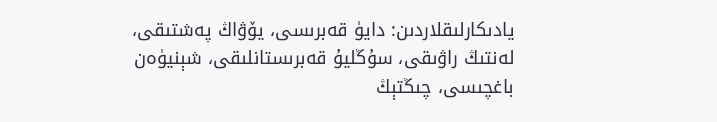يادىكارلىقلاردىن: دايۈ قەبرىسى، يۆۋاڭ پەشتىقى، لەنتىڭ راۋىقى، سۇڭليۇ قەبرىستانلىقى، شېنيۈەن باغچىسى، چىڭتېڭ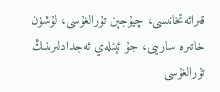قىرائەتخانىسى، چيۇجېن تۇرالغۇسى، لۇشۈن خاتىرە سارىيى، جۇ ئېنلەي ئەجدادلىرىنىڭ تۇرالغۇسى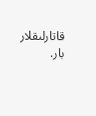قاتارلىقلار بار.